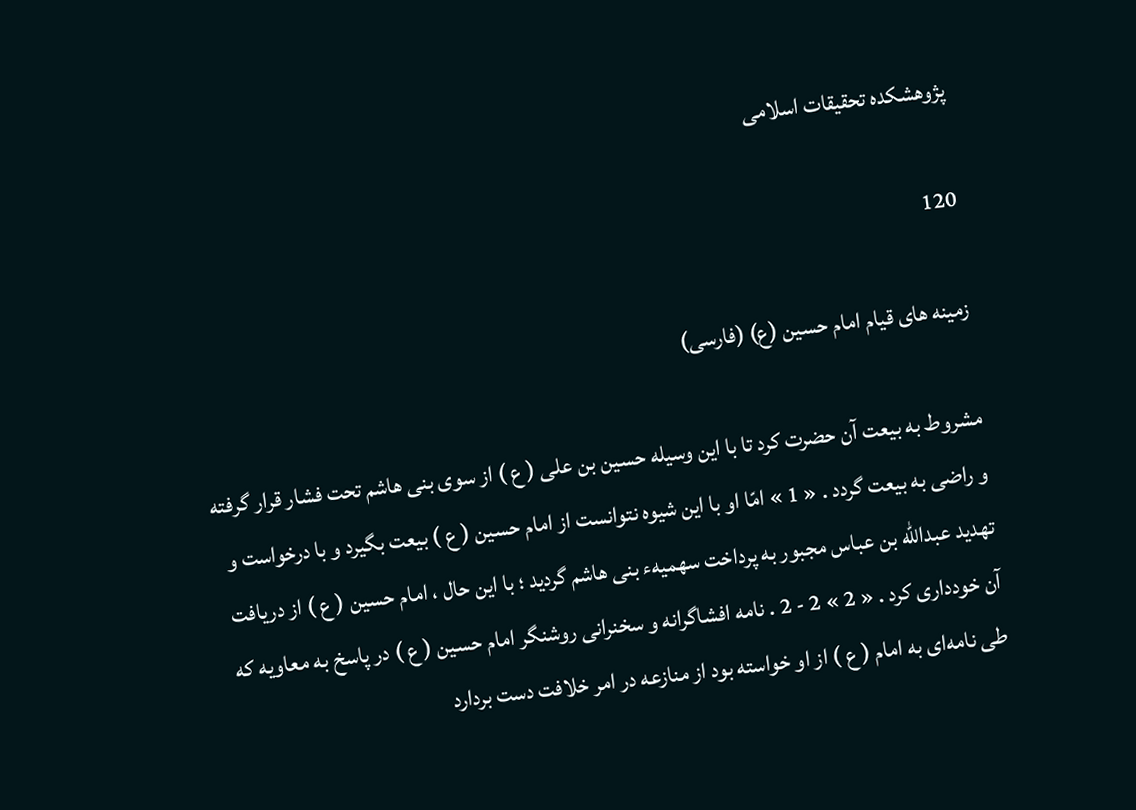پژوهشكده تحقيقات اسلامى

120

زمينه هاى قيام امام حسين (ع) (فارسى)

مشروط به بيعت آن حضرت كرد تا با اين وسيله حسين بن على ( ع ) از سوى بنى هاشم تحت فشار قرار گرفته و راضى به بيعت گردد . « 1 » امّا او با اين شيوه نتوانست از امام حسين ( ع ) بيعت بگيرد و با درخواست و تهديد عبدالله بن عباس مجبور به پرداخت سهميهء بنى هاشم گرديد ؛ با اين حال ، امام حسين ( ع ) از دريافت آن خوددارى كرد . « 2 » 2 - 2 . نامه افشاگرانه و سخنرانى روشنگر امام حسين ( ع ) در پاسخ به معاويه كه طى نامه‌اى به امام ( ع ) از او خواسته بود از منازعه در امر خلافت دست بردارد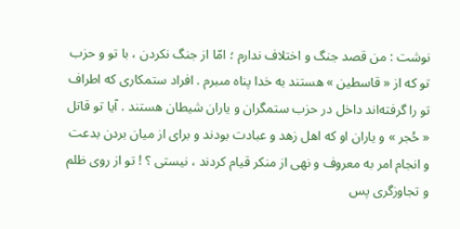نوشت : من قصد جنگ و اختلاف ندارم ؛ امّا از جنگ نكردن ، با تو و حزب تو كه از « قاسطين » هستند به خدا پناه مىبرم . افراد ستمكارى كه اطراف تو را گرفته‌اند داخل در حزب ستمگران و ياران شيطان هستند . آيا تو قاتل « حُجر » و ياران او كه اهل زهد و عبادت بودند و براى از ميان بردن بدعت و انجام امر به معروف و نهى از منكر قيام كردند ، نيستى ؟ ! تو از روى ظلم و تجاوزگرى پس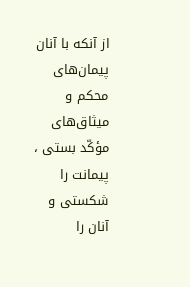از آنكه با آنان پيمان‌هاى محكم و ميثاق‌هاى مؤكّد بستى ، پيمانت را شكستى و آنان را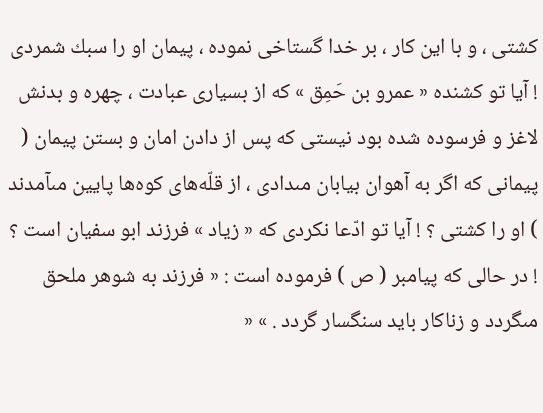كشتى ، و با اين كار ، بر خدا گستاخى نموده ، پيمان او را سبك شمردى ! آيا تو كشنده « عمرو بن حَمِق » كه از بسيارى عبادت ، چهره و بدنش لاغز و فرسوده شده بود نيستى كه پس از دادن امان و بستن پيمان ( پيمانى كه اگر به آهوان بيابان مىدادى ، از قلّه‌هاى كوه‌ها پايين مىآمدند ) او را كشتى ؟ ! آيا تو ادّعا نكردى كه « زياد » فرزند ابو سفيان است ؟ ! در حالى كه پيامبر ( ص ) فرموده است : « فرزند به شوهر ملحق مىگردد و زناكار بايد سنگسار گردد . » «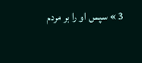3 » سپس او را بر مردم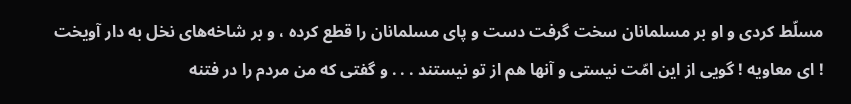مسلّط كردى و او بر مسلمانان سخت گرفت دست و پاى مسلمانان را قطع كرده ، و بر شاخه‌هاى نخل به دار آويخت ! اى معاويه ! گويى از اين امّت نيستى و آنها هم از تو نيستند . . . و گفتى كه من مردم را در فتنه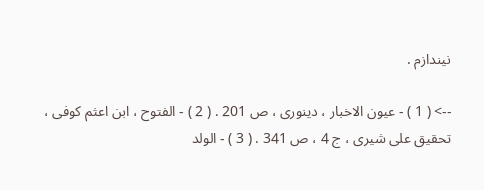نيندازم .

--> ( 1 ) - عيون الاخبار ، دينورى ، ص 201 . ( 2 ) - الفتوح ، ابن اعثم كوفى ، تحقيق على شيرى ، ج 4 ، ص 341 . ( 3 ) - الولد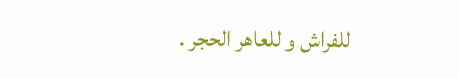للفراش و للعاهر الحجر .